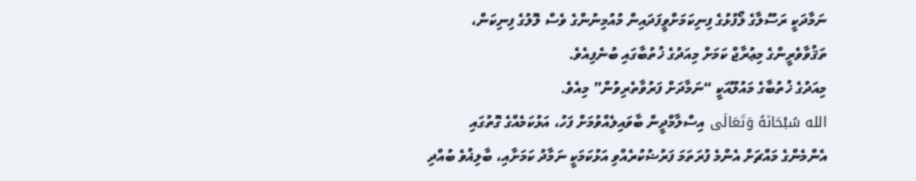ނަމާދަކީ ރަސޫލާގެ ލޯފުޅުގެ ފިނިކަމަށްވީފަދައިން މުއުމިނުންގެ ވެސް ލޮލުގެ ފިނިކަން، ތަޤުވާވެރީންގެ މިޢުރާޖް ކަމަށް މިއަދުގެ ޚުތުބާގައި ބުނެފިއެވެ.
މިއަދުގެ ޚުތުބާގެ މައުލޫއަކީ “ނަމާދަށް ފަރުވާތެރިވުން” މިއެވެ.
الله سُبْحَانَهُ وَتَعَالَى އިސްލާމްދީން ބާވައިލެއްވުމަށް ފަހު، އަޅުކަމެއްގެ ގޮތުގައި އެންމެންގެ މައްޗަށް އެންމެ ފުރަތަމަ ފަރުޟުކުރެއްވި އަޅުކަމަކީ ނަމާދު ކަމަށާއި، ބާލިޣުވެ ބުއްދި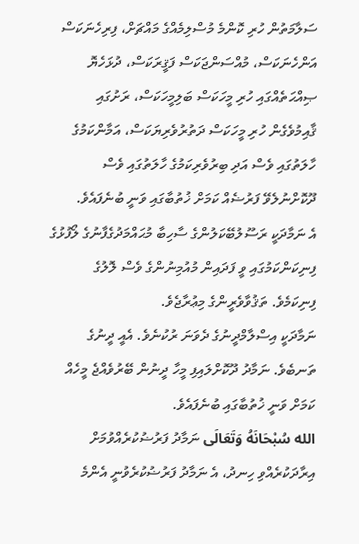ސަލާމަތުން ހުރި ކޮންމެ މުސްލިމެއްގެ މައްޗަށް، ފިރިހެނަކަސް އަންހެނަކަސް، މުއްސަންޖަކަސް ފަޤީރަކަސް، ދުޅަހެޔޮ ޞިއްޙަތެއްގައި ހުރި މީހަކަސް ބަލިމީހަކަސް، ރަށުގައި ޤާއިމުވެގެން ހުރި މީހަކަސް ދަތުރުވެރިޔަކަސް، އަމާންކަމުގެ ހާލަތުގައި ވެސް އަދި ބިރުވެރިކަމުގެ ހާލަތުގައި ވެސް ދޫކޮށްނުލެވޭ ފަރުޟެއް ކަމަށް ޚުތުބާގައި ވަނީ ބުނެފައެވެ.
އެ ނަމާދަކީ ރަސޫލުބޭކަލުންގެ ސާހިބާ މުޙައްމަދުގެފާނުގެ ލޯފުޅުގެ ފިނިކަންކަމުގައި ވީ ފަދައިން މުއުމިނުންގެ ވެސް ލޮލުގެ ފިނިކަމެވެ. ތަޤުވާވެރީންގެ މިޢުރާޖެވެ.
ނަމާދަކީ އިސްލާމްދީނުގެ ދެވަނަ ރުކުނެވެ. އެއީ ދީނުގެ ތަނބެވެ. ނަމާދު ދޫކޮށްލައިފި މީހާ ދީނުން ބޭރުވެއްޖެ މީހެއް ކަމަށް ވަނީ ޚުތުބާގައި ބުނެފައެވެ.
الله سُبْحَانَهُ وَتَعَالَى ނަމާދު ފަރުޟުކުރެއްވުމަށް އިރާދަކުރެއްވި ހިނދު، އެ ނަމާދު ފަރުޟުކުރެވުނީ އެންމެ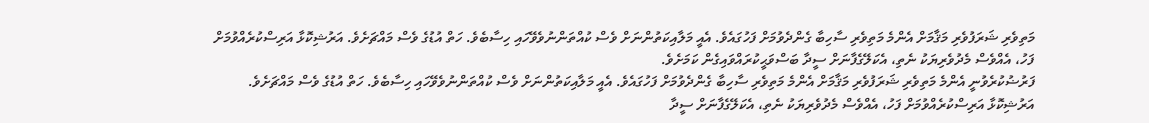މަތިވެރި ޝަރަފުވެރި މަޤާމަށް އެންމެ މަތިވެރި ސާހިބާ ގެންދެވުމަށް ފަހުގައެވެ. އެއީ މަލާއިކަތުންނަށް ވެސް ކުއްތަންނުވެވޭހައި ހިސާބެވެ. ހަތް އުޑުގެ ވެސް މައްޗަށެވެ. އަރުޝިކޮޅާ އަރިސްކުރެއްވުމަށް ފަހު، އެއްވެސް މެދުވެރިޔަކު ނެތި، އެކަލޭގެފާނަށް ސީދާ ބަސްވަޙީކުރައްވައިގެން ކަމަށެވެ.
ފަރުޟުކުރެވުނީ އެންމެ މަތިވެރި ޝަރަފުވެރި މަޤާމަށް އެންމެ މަތިވެރި ސާހިބާ ގެންދެވުމަށް ފަހުގައެވެ. އެއީ މަލާއިކަތުންނަށް ވެސް ކުއްތަންނުވެވޭހައި ހިސާބެވެ. ހަތް އުޑުގެ ވެސް މައްޗަށެވެ. އަރުޝިކޮޅާ އަރިސްކުރެއްވުމަށް ފަހު، އެއްވެސް މެދުވެރިޔަކު ނެތި، އެކަލޭގެފާނަށް ސީދާ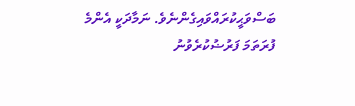ބަސްވަޙީކުރައްވައިގެންނެވެ. ނަމާދަކީ އެންމެ ފުރަތަމަ ފަރުޟުކުރެވުނު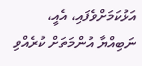އަޅުކަމަށްވެފައި، އެއީ، ނަބިއްޔާ އުންމަތަށް ކުރެއްވި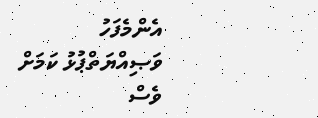އެންމެފަހު ވަޞިއްޔަތްޕުޅު ކަމަށް ވެސް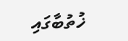ޚުތުބާގައި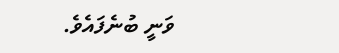ވަނީ ބުނެފައެވެ.